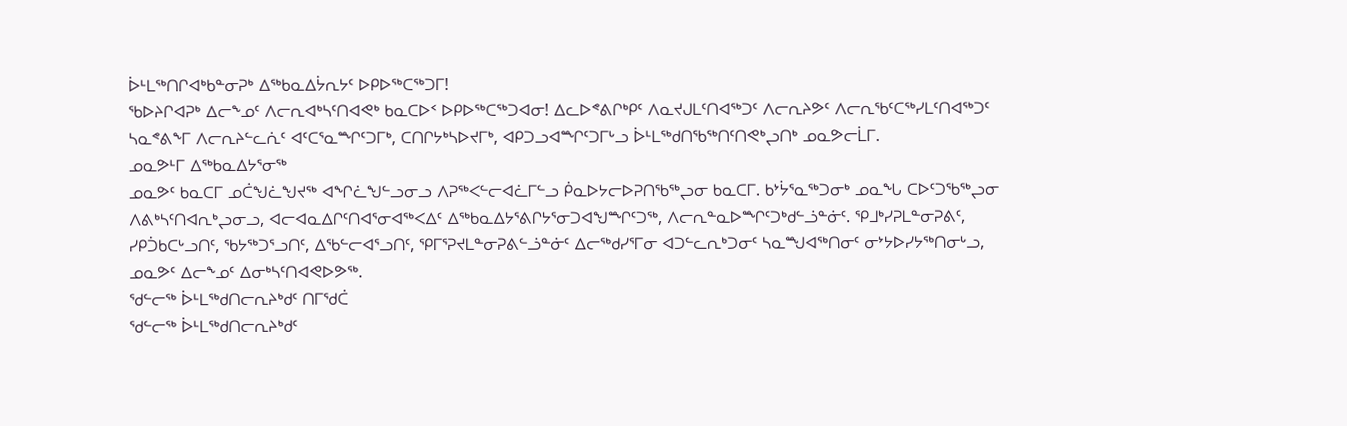ᐆᒻᒪᖅᑎᒋᐊᒃᑲᓐᓂᕈᒃ ᐃᖅᑲᓇᐃᔮᕆᔭᑦ ᐅᑭᐅᖅᑕᖅᑐᒥ!
ᖃᐅᔨᒋᐊᕈᒃ ᐃᓕᖕᓄᑦ ᐱᓕᕆᐊᒃᓴᑦᑎᐊᕙᒃ ᑲᓇᑕᐅᑉ ᐅᑭᐅᖅᑕᖅᑐᐊᓂ! ᐃᓚᐅᕝᕕᒋᒃᑭᑦ ᐱᓇᔪᒍᒪᑦᑎᐊᖅᑐᑦ ᐱᓕᕆᔨᕗᑦ ᐱᓕᕆᖃᑦᑕᖅᓯᒪᑦᑎᐊᖅᑐᑦ ᓴᓇᕝᕕᖕᒥ ᐱᓕᕆᔨᓪᓚᕇᑦ ᐊᑦᑕᕐᓇᙱᑦᑐᒥᒃ, ᑕᑎᒋᔭᒃᓴᐅᔪᒥᒃ, ᐊᑭᑐᓗᐊᙱᑦᑐᒥᒡᓗ ᐆᒻᒪᖅᑯᑎᖃᖅᑎᑦᑎᕙᒃᖢᑎᒃ ᓄᓇᕗᓕᒫᒥ.
ᓄᓇᕗᒻᒥ ᐃᖅᑲᓇᐃᔭᕐᓂᖅ
ᓄᓇᕗᑦ ᑲᓇᑕᒥ ᓄᑖᖑᓛᖑᔪᖅ ᐊᖏᓛᖑᓪᓗᓂᓗ ᐱᕈᖅᐸᓪᓕᐊᓛᒥᓪᓗ ᑮᓇᐅᔭᓕᐅᕈᑎᖃᖅᖢᓂ ᑲᓇᑕᒥ. ᑲᔾᔮᕐᓇᖅᑐᓂᒃ ᓄᓇᖓ ᑕᐅᑦᑐᖃᖅᖢᓂ ᐱᕕᒃᓴᑦᑎᐊᕆᒃᖢᓂᓗ, ᐊᓕᐊᓇᐃᒋᑦᑎᐊᕐᓂᐊᖅᐸᐃᑦ ᐃᖅᑲᓇᐃᔭᕐᕕᒋᔭᕐᓂᑐᐊᖑᙱᑦᑐᖅ, ᐱᓕᕆᓐᓇᐅᙱᑦᑐᒃᑯᓪᓘᓐᓃᑦ. ᕿᒧᒃᓯᕈᒪᓐᓂᕈᕕᑦ, ᓯᑭᑑᑲᑕᒡᓗᑎᑦ, ᖃᔭᖅᑐᕐᓗᑎᑦ, ᐃᖃᓪᓕᐊᕐᓗᑎᑦ, ᕿᒥᕐᕈᔪᒪᓐᓂᕈᕕᓪᓘᓐᓃᑦ ᐃᓕᖅᑯᓯᕐᒥᓂ ᐊᑐᓪᓚᕆᒃᑐᓂᑦ ᓴᓇᙳᐊᖅᑎᓂᑦ ᓂᔾᔭᐅᓯᔭᖅᑎᓂᒡᓗ, ᓄᓇᕗᑦ ᐃᓕᖕᓄᑦ ᐃᓂᒃᓴᑦᑎᐊᕙᐅᕗᖅ.
ᖁᓪᓕᖅ ᐆᒻᒪᖅᑯᑎᓕᕆᔨᒃᑯᑦ ᑎᒥᖁᑖ
ᖁᓪᓕᖅ ᐆᒻᒪᖅᑯᑎᓕᕆᔨᒃᑯᑦ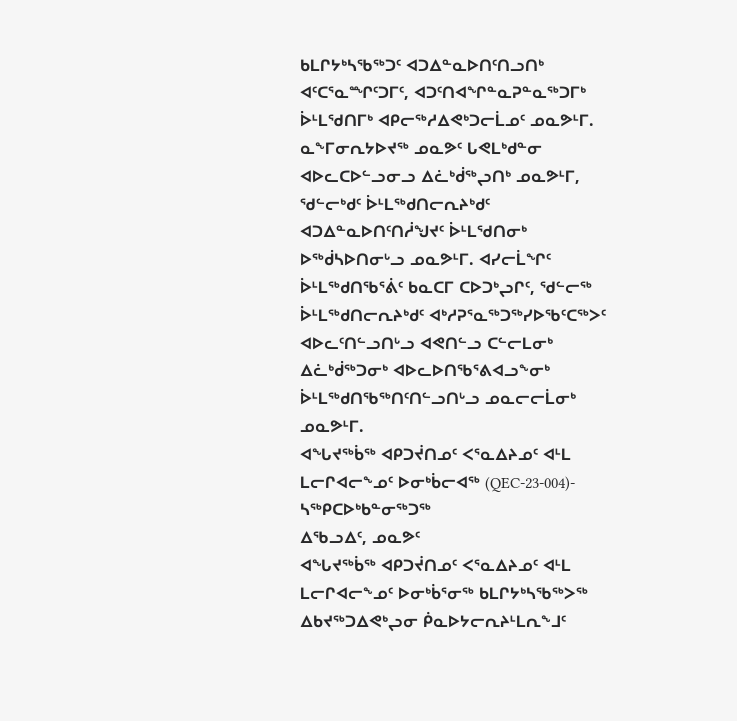ᑲᒪᒋᔭᒃᓴᖃᖅᑐᑦ ᐊᑐᐃᓐᓇᐅᑎᑦᑎᓗᑎᒃ ᐊᑦᑕᕐᓇᙱᑦᑐᒥᑦ, ᐊᑐᑦᑎᐊᖏᓐᓇᕈᓐᓇᖅᑐᒥᒃ ᐆᒻᒪᖁᑎᒥᒃ ᐊᑭᓕᖅᓱᐃᕙᒃᑐᓕᒫᓄᑦ ᓄᓇᕗᒻᒥ. ᓇᖕᒥᓂᕆᔭᐅᔪᖅ ᓄᓇᕗᑦ ᒐᕙᒪᒃᑯᓐᓂ ᐊᐅᓚᑕᐅᓪᓗᓂᓗ ᐃᓛᒃᑰᖅᖢᑎᒃ ᓄᓇᕗᒻᒥ, ᖁᓪᓕᒃᑯᑦ ᐆᒻᒪᖅᑯᑎᓕᕆᔨᒃᑯᑦ ᐊᑐᐃᓐᓇᐅᑎᑦᑎᓲᖑᔪᑦ ᐆᒻᒪᖁᑎᓂᒃ ᐅᖅᑰᓴᐅᑎᓂᒡᓗ ᓄᓇᕗᒻᒥ. ᐊᓯᓕᒫᖏᑦ ᐆᒻᒪᖅᑯᑎᖃᕐᕖᑦ ᑲᓇᑕᒥ ᑕᐅᑐᒃᖢᒋᑦ, ᖁᓪᓕᖅ ᐆᒻᒪᖅᑯᑎᓕᕆᔨᒃᑯᑦ ᐊᒃᓱᕈᕐᓇᖅᑐᖅᓯᐅᖃᑦᑕᖅᐳᑦ ᐊᐅᓚᑦᑎᓪᓗᑎᒡᓗ ᐊᕙᑎᓪᓗ ᑕᓪᓕᒪᓂᒃ ᐃᓛᒃᑰᖅᑐᓂᒃ ᐊᐅᓚᐅᑎᖃᕐᕕᐊᓗᖕᓂᒃ ᐆᒻᒪᖅᑯᑎᖃᖅᑎᑦᑎᓪᓗᑎᒡᓗ ᓄᓇᓕᓕᒫᓂᒃ ᓄᓇᕗᒻᒥ.
ᐊᖓᔪᖅᑳᖅ ᐊᑭᑐᔫᑎᓄᑦ ᐸᕐᓇᐃᔨᓄᑦ ᐊᒻᒪ ᒪᓕᒋᐊᓕᖕᓄᑦ ᐅᓂᒃᑳᓕᐊᖅ (QEC-23-004)- ᓴᖅᑭᑕᐅᒃᑲᓐᓂᖅᑐᖅ
ᐃᖃᓗᐃᑦ, ᓄᓇᕗᑦ
ᐊᖓᔪᖅᑳᖅ ᐊᑭᑐᔫᑎᓄᑦ ᐸᕐᓇᐃᔨᓄᑦ ᐊᒻᒪ ᒪᓕᒋᐊᓕᖕᓄᑦ ᐅᓂᒃᑳᕐᓂᖅ ᑲᒪᒋᔭᒃᓴᖃᖅᐳᖅ ᐃᑲᔪᖅᑐᐃᕙᒃᖢᓂ ᑮᓇᐅᔭᓕᕆᔨᒻᒪᕆᖕᒧᑦ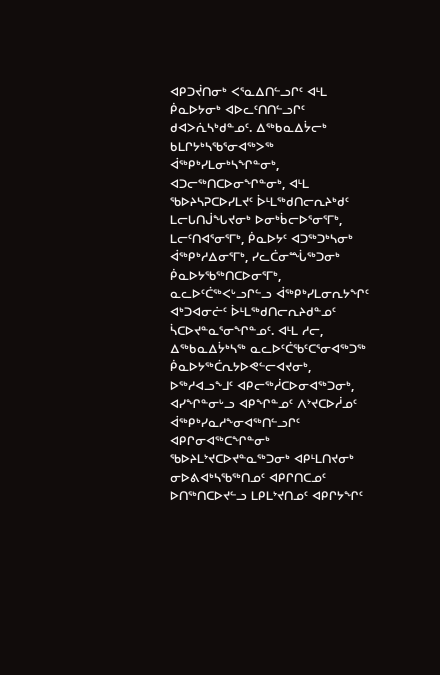ᐊᑭᑐᔫᑎᓂᒃ ᐸᕐᓇᐃᑎᓪᓗᒋᑦ ᐊᒻᒪ ᑮᓇᐅᔭᓂᒃ ᐊᐅᓚᑦᑎᑎᓪᓗᒋᑦ ᑯᐊᐳᕇᓴᒃᑯᓐᓄᑦ. ᐃᖅᑲᓇᐃᔮᓕᒃ ᑲᒪᒋᔭᒃᓴᖃᕐᓂᐊᖅᐳᖅ ᐋᖅᑭᒃᓯᒪᓂᒃᓴᖏᓐᓂᒃ, ᐊᑐᓕᖅᑎᑕᐅᓂᖏᓐᓂᒃ, ᐊᒻᒪ ᖃᐅᔨᓴᕈᑕᐅᓯᒪᔪᑦ ᐆᒻᒪᖅᑯᑎᓕᕆᔨᒃᑯᑦ ᒪᓕᒐᑎᒎᖓᔪᓂᒃ ᐅᓂᒃᑳᓕᐅᕐᓂᕐᒥᒃ, ᒪᓕᑦᑎᐊᕐᓂᕐᒥᒃ, ᑮᓇᐅᔭᑦ ᐊᑐᖅᑐᒃᓴᓂᒃ ᐋᖅᑭᒃᓱᐃᓂᕐᒥᒃ, ᓯᓚᑖᓂᙶᖅᑐᓂᒃ ᑮᓇᐅᔭᖃᖅᑎᑕᐅᓂᕐᒥᒃ, ᓇᓚᐅᑦᑖᖅᐸᒡᓗᒋᓪᓗ ᐋᖅᑭᒃᓯᒪᓂᕆᔭᖏᑦ ᐊᒃᑐᐊᓂᓖᑦ ᐆᒻᒪᖅᑯᑎᓕᕆᔨᑯᓐᓄᑦ ᓵᑕᐅᔪᓐᓇᕐᓂᖏᓐᓄᑦ. ᐊᒻᒪ ᓱᓕ, ᐃᖅᑲᓇᐃᔮᒃᓴᖅ ᓇᓚᐅᑦᑖᖃᑦᑕᕐᓂᐊᖅᑐᖅ ᑮᓇᐅᔭᖅᑖᕆᔭᐅᕙᓪᓕᐊᔪᓂᒃ, ᐅᖅᓱᐊᓗᖕᒧᑦ ᐊᑭᓕᖅᓲᑕᐅᓂᐊᖅᑐᓂᒃ, ᐊᓯᖏᓐᓂᒡᓗ ᐊᑭᖏᓐᓄᑦ ᐱᔾᔪᑕᐅᓲᓄᑦ ᐋᖅᑭᒃᓯᓇᓱᖕᓂᐊᖅᑎᓪᓗᒋᑦ ᐊᑭᒋᓂᐊᖅᑕᖏᓐᓂᒃ ᖃᐅᔨᒪᔾᔪᑕᐅᔪᓐᓇᖅᑐᓂᒃ ᐊᑭᒻᒪᑎᔪᓂᒃ ᓂᐅᕕᐊᒃᓴᖃᖅᑎᓄᑦ ᐊᑭᒋᑎᑕᓄᑦ ᐅᑎᖅᑎᑕᐅᔪᓪᓗ ᒪᑭᒪᔾᔪᑎᓄᑦ ᐊᑭᒋᔭᖏᑦ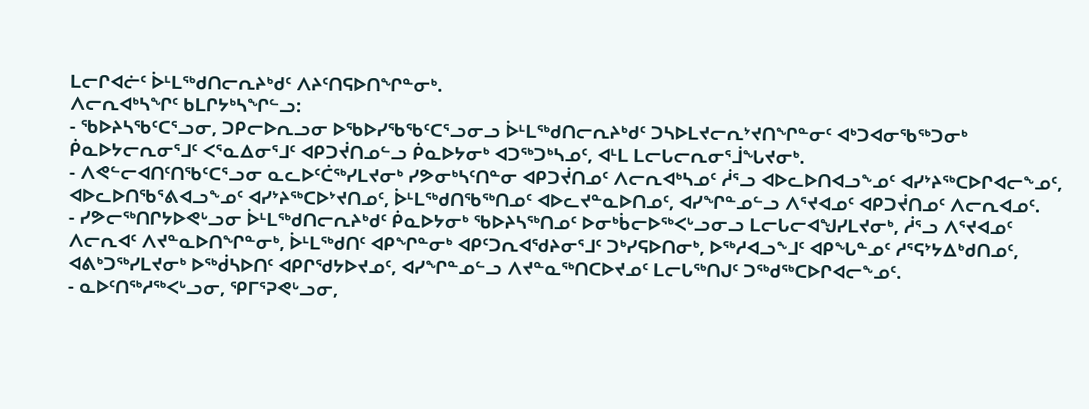ᒪᓕᒋᐊᓖᑦ ᐆᒻᒪᖅᑯᑎᓕᕆᔨᒃᑯᑦ ᐱᔨᑦᑎᕋᐅᑎᖏᓐᓂᒃ.
ᐱᓕᕆᐊᒃᓴᖏᑦ ᑲᒪᒋᔭᒃᓴᖏᓪᓗ:
- ᖃᐅᔨᓴᖃᑦᑕᕐᓗᓂ, ᑐᑭᓕᐅᕆᓗᓂ ᐅᖃᐅᓯᖃᖃᑦᑕᕐᓗᓂᓗ ᐆᒻᒪᖅᑯᑎᓕᕆᔨᒃᑯᑦ ᑐᓴᐅᒪᔪᓕᕆᔾᔪᑎᖏᓐᓂᑦ ᐊᒃᑐᐊᓂᖃᖅᑐᓂᒃ ᑮᓇᐅᔭᓕᕆᓂᕐᒧᑦ ᐸᕐᓇᐃᓂᕐᒧᑦ ᐊᑭᑐᔫᑎᓄᓪᓗ ᑮᓇᐅᔭᓂᒃ ᐊᑐᖅᑐᒃᓴᓄᑦ, ᐊᒻᒪ ᒪᓕᒐᓕᕆᓂᕐᒨᖓᔪᓂᒃ.
- ᐱᕙᓪᓕᐊᑎᑦᑎᖃᑦᑕᕐᓗᓂ ᓇᓚᐅᑦᑖᖅᓯᒪᔪᓂᒃ ᓯᕗᓂᒃᓴᑦᑎᓐᓂ ᐊᑭᑐᔫᑎᓄᑦ ᐱᓕᕆᐊᒃᓴᓄᑦ ᓲᕐᓗ ᐊᐅᓚᐅᑎᐊᓗᖕᓄᑦ ᐊᓯᔾᔨᖅᑕᐅᒋᐊᓕᖕᓄᑦ, ᐊᐅᓚᐅᑎᖃᕐᕕᐊᓗᖕᓄᑦ ᐊᓯᔾᔨᖅᑕᐅᔾᔪᑎᓄᑦ, ᐆᒻᒪᖅᑯᑎᖃᖅᑎᓄᑦ ᐊᐅᓚᔪᓐᓇᐅᑎᓄᑦ, ᐊᓯᖏᓐᓄᓪᓗ ᐱᕐᔪᐊᓄᑦ ᐊᑭᑐᔫᑎᓄᑦ ᐱᓕᕆᐊᓄᑦ.
- ᓯᕗᓕᖅᑎᒋᔭᐅᕙᒡᓗᓂ ᐆᒻᒪᖅᑯᑎᓕᕆᔨᒃᑯᑦ ᑮᓇᐅᔭᓂᒃ ᖃᐅᔨᓴᖅᑎᓄᑦ ᐅᓂᒃᑳᓕᐅᖅᐸᒡᓗᓂᓗ ᒪᓕᒐᓕᐊᖑᓯᒪᔪᓂᒃ, ᓲᕐᓗ ᐱᕐᔪᐊᓄᑦ ᐱᓕᕆᐊᑦ ᐱᔪᓐᓇᐅᑎᖏᓐᓂᒃ, ᐆᒻᒪᖅᑯᑎᑦ ᐊᑭᖏᓐᓂᒃ ᐊᑭᑦᑐᕆᐊᖁᔨᓂᕐᒧᑦ ᑐᒃᓯᕋᐅᑎᓂᒃ, ᐅᖅᓱᐊᓗᖕᒧᑦ ᐊᑭᖓᓐᓄᑦ ᓱᕐᕋᔾᔭᐃᒃᑯᑎᓄᑦ, ᐊᕕᒃᑐᖅᓯᒪᔪᓂᒃ ᐅᖅᑰᓴᐅᑎᑦ ᐊᑭᒋᖁᔭᐅᔪᓄᑦ, ᐊᓯᖏᓐᓄᓪᓗ ᐱᔪᓐᓇᖅᑎᑕᐅᔪᓄᑦ ᒪᓕᒐᖅᑎᒍᑦ ᑐᖅᑯᖅᑕᐅᒋᐊᓕᖕᓄᑦ.
- ᓇᐅᑦᑎᖅᓱᖅᐸᒡᓗᓂ, ᕿᒥᕐᕈᕙᒡᓗᓂ,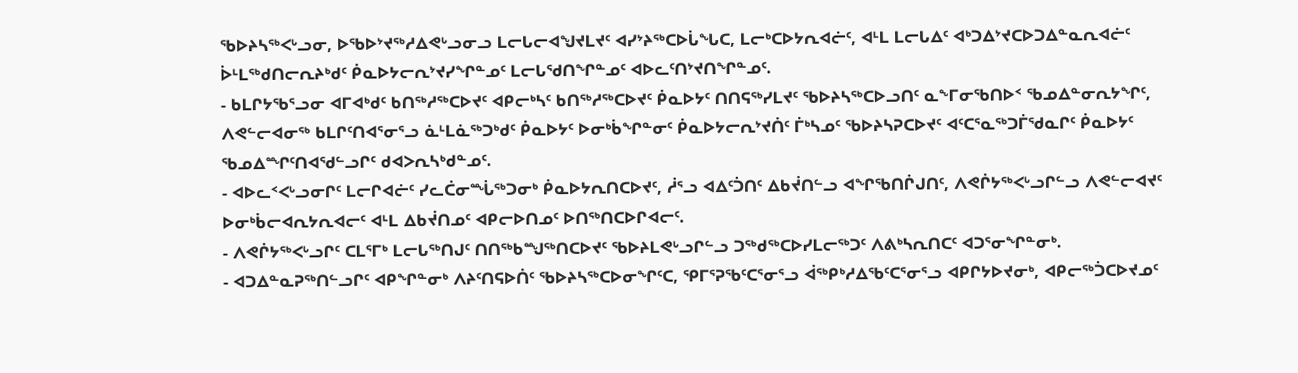ᖃᐅᔨᓴᖅᐸᒡᓗᓂ, ᐅᖃᐅᔾᔪᖅᓱᐃᕙᒡᓗᓂᓗ ᒪᓕᒐᓕᐊᖑᔪᒪᔪᑦ ᐊᓯᔾᔨᖅᑕᐅᒑᖓᑕ, ᒪᓕᒃᑕᐅᔭᕆᐊᓖᑦ, ᐊᒻᒪ ᒪᓕᒐᐃᑦ ᐊᒃᑐᐃᔾᔪᑕᐅᑐᐃᓐᓇᕆᐊᓖᑦ ᐆᒻᒪᖅᑯᑎᓕᕆᔨᒃᑯᑦ ᑮᓇᐅᔭᓕᕆᔾᔪᓯᖏᓐᓄᑦ ᒪᓕᒐᖁᑎᖏᓐᓄᑦ ᐊᐅᓚᑦᑎᔾᔪᑎᖏᓐᓄᑦ.
- ᑲᒪᒋᔭᖃᕐᓗᓂ ᐊᒥᐊᒃᑯᑦ ᑲᑎᖅᓱᖅᑕᐅᔪᑦ ᐊᑭᓕᒃᓴᑦ ᑲᑎᖅᓱᖅᑕᐅᔪᑦ ᑮᓇᐅᔭᑦ ᑎᑎᕋᖅᓯᒪᔪᑦ ᖃᐅᔨᓴᖅᑕᐅᓗᑎᑦ ᓇᖕᒥᓂᖃᑎᐅᑉ ᖃᓄᐃᓐᓂᕆᔭᖏᑦ, ᐱᕙᓪᓕᐊᓂᖅ ᑲᒪᒋᑦᑎᐊᕐᓂᕐᓗ ᓈᒻᒪᓈᖅᑐᒃᑯᑦ ᑮᓇᐅᔭᑦ ᐅᓂᒃᑳᖏᓐᓂᑦ ᑮᓇᐅᔭᓕᕆᔾᔪᑏᑦ ᒦᒃᓴᓄᑦ ᖃᐅᔨᓴᕈᑕᐅᔪᑦ ᐊᑦᑕᕐᓇᖅᑐᒦᖁᓇᒋᑦ ᑮᓇᐅᔭᑦ ᖃᓄᐃᙱᑦᑎᐊᖁᓪᓗᒋᑦ ᑯᐊᐳᕆᓴᒃᑯᓐᓄᑦ.
- ᐊᐅᓚᑉᐸᒡᓗᓂᒋᑦ ᒪᓕᒋᐊᓖᑦ ᓯᓚᑖᓂᙶᖅᑐᓂᒃ ᑮᓇᐅᔭᕆᑎᑕᐅᔪᑦ, ᓲᕐᓗ ᐊᐃᑦᑑᑎᑦ ᐃᑲᔫᑎᓪᓗ ᐊᖏᖃᑎᒌᒍᑎᑦ, ᐱᕙᒌᔭᖅᐸᒡᓗᒋᓪᓗ ᐱᕙᓪᓕᐊᔪᑦ ᐅᓂᒃᑳᓕᐊᕆᔭᕆᐊᓕᑦ ᐊᒻᒪ ᐃᑲᔫᑎᓄᑦ ᐊᑭᓕᐅᑎᓄᑦ ᐅᑎᖅᑎᑕᐅᒋᐊᓕᑦ.
- ᐱᕙᒌᔭᖅᐸᒡᓗᒋᑦ ᑕᒪᕐᒥᒃ ᒪᓕᒐᖅᑎᒍᑦ ᑎᑎᖅᑲᙳᖅᑎᑕᐅᔪᑦ ᖃᐅᔨᒪᕙᒡᓗᒋᓪᓗ ᑐᖅᑯᖅᑕᐅᓯᒪᓕᖅᑐᑦ ᐱᕕᒃᓴᕆᑎᑕᑦ ᐊᑐᕐᓂᖏᓐᓂᒃ.
- ᐊᑐᐃᓐᓇᕈᖅᑎᓪᓗᒋᑦ ᐊᑭᖏᓐᓂᒃ ᐱᔨᑦᑎᕋᐅᑏᑦ ᖃᐅᔨᓴᖅᑕᐅᓂᖏᑦᑕ, ᕿᒥᕐᕈᖃᑦᑕᕐᓂᕐᓗ ᐋᖅᑭᒃᓱᐃᖃᑦᑕᕐᓂᕐᓗ ᐊᑭᒋᔭᐅᔪᓂᒃ, ᐊᑭᓕᖅᑑᑕᐅᔪᓄᑦ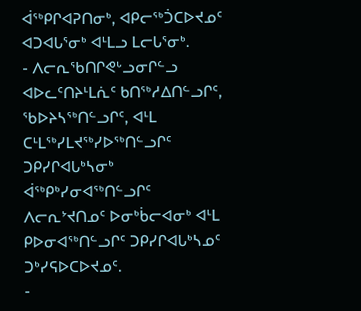ᐋᖅᑭᒋᐊᕈᑎᓂᒃ, ᐊᑭᓕᖅᑑᑕᐅᔪᓄᑦ ᐊᑐᐊᒐᕐᓂᒃ ᐊᒻᒪᓗ ᒪᓕᒐᕐᓂᒃ.
- ᐱᓕᕆᖃᑎᒋᕙᒡᓗᓂᒋᓪᓗ ᐊᐅᓚᑦᑎᔨᒻᒪᕇᑦ ᑲᑎᖅᓱᐃᑎᓪᓗᒋᑦ, ᖃᐅᔨᓴᖅᑎᓪᓗᒋᑦ, ᐊᒻᒪ ᑕᒻᒪᖅᓯᒪᔪᖅᓯᐅᖅᑎᓪᓗᒋᑦ ᑐᑭᓯᒋᐊᒐᒃᓴᓂᒃ ᐋᖅᑭᒃᓯᓂᐊᖅᑎᓪᓗᒋᑦ ᐱᓕᕆᔾᔪᑎᓄᑦ ᐅᓂᒃᑳᓕᐊᓂᒃ ᐊᒻᒪ ᑭᐅᓂᐊᖅᑎᓪᓗᒋᑦ ᑐᑭᓯᒋᐊᒐᒃᓴᓄᑦ ᑐᒃᓯᕋᐅᑕᐅᔪᓄᑦ.
-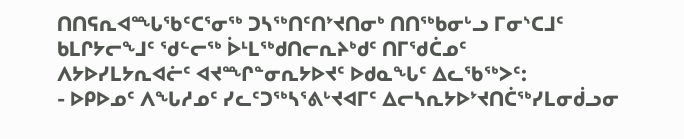ᑎᑎᕋᕆᐊᙵᖃᑦᑕᕐᓂᖅ ᑐᓴᖅᑎᑦᑎᔾᔪᑎᓂᒃ ᑎᑎᖅᑲᓂᒡᓗ ᒥᓂᔅᑕᒧᑦ ᑲᒪᒋᔭᓕᖕᒧᑦ ᖁᓪᓕᖅ ᐆᒻᒪᖅᑯᑎᓕᕆᔨᒃᑯᑦ ᑎᒥᖁᑖᓄᑦ
ᐱᔭᐅᓯᒪᔭᕆᐊᓖᑦ ᐊᔪᙱᓐᓂᕆᔭᐅᔪᑦ ᐅᑯᓇᖓᑦ ᐃᓚᖃᖅᐳᑦ:
- ᐅᑭᐅᓄᑦ ᐱᖓᓱᓄᑦ ᓯᓚᑦᑐᖅᓴᕐᕕᒡᔪᐊᒥᑦ ᐃᓕᓴᕆᔭᐅᔾᔪᑎᑖᖅᓯᒪᓂᑰᓗᓂ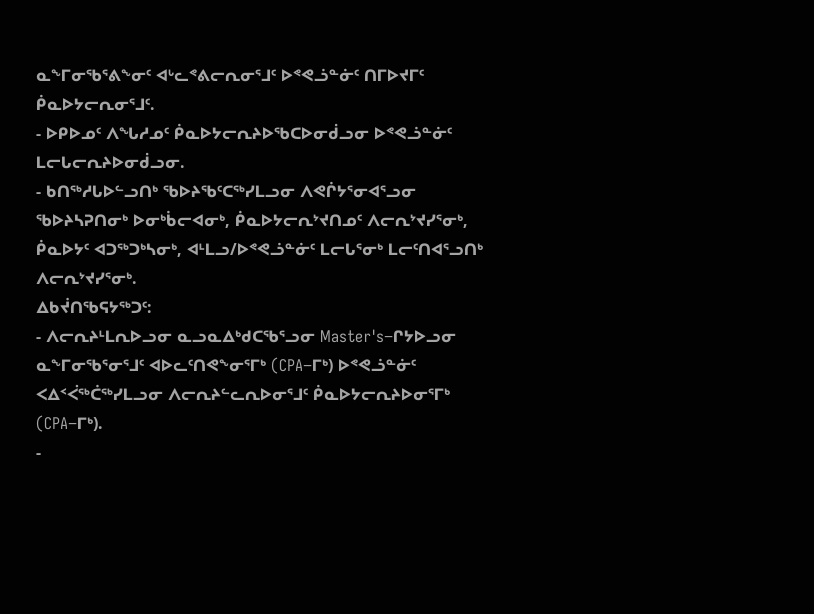ᓇᖕᒥᓂᖃᕐᕕᖕᓂᑦ ᐊᒡᓚᕝᕕᓕᕆᓂᕐᒧᑦ ᐅᕝᕙᓘᓐᓃᑦ ᑎᒥᐅᔪᒥᑦ ᑮᓇᐅᔭᓕᕆᓂᕐᒧᑦ.
- ᐅᑭᐅᓄᑦ ᐱᖓᓱᓄᑦ ᑮᓇᐅᔭᓕᕆᔨᐅᖃᑕᐅᓂᑰᓗᓂ ᐅᕝᕙᓘᓐᓃᑦ ᒪᓕᒐᓕᕆᔨᐅᓂᑰᓗᓂ.
- ᑲᑎᖅᓱᒐᐅᓪᓗᑎᒃ ᖃᐅᔨᖃᑦᑕᖅᓯᒪᓗᓂ ᐱᕙᒌᔭᕐᓂᐊᕐᓗᓂ ᖃᐅᔨᓴᕈᑎᓂᒃ ᐅᓂᒃᑳᓕᐊᓂᒃ, ᑮᓇᐅᔭᓕᕆᔾᔪᑎᓄᑦ ᐱᓕᕆᔾᔪᓯᕐᓂᒃ, ᑮᓇᐅᔭᑦ ᐊᑐᖅᑐᒃᓴᓂᒃ, ᐊᒻᒪᓗ/ᐅᕝᕙᓘᓐᓃᑦ ᒪᓕᒐᕐᓂᒃ ᒪᓕᑦᑎᐊᕐᓗᑎᒃ ᐱᓕᕆᔾᔪᓯᕐᓂᒃ.
ᐃᑲᔫᑎᖃᕋᔭᖅᑐᑦ:
- ᐱᓕᕆᔨᒻᒪᕆᐅᓗᓂ ᓇᓗᓇᐃᒃᑯᑕᖃᕐᓗᓂ Master's−ᒋᔭᐅᓗᓂ ᓇᖕᒥᓂᖃᕐᓂᕐᒧᑦ ᐊᐅᓚᑦᑎᕙᖕᓂᕐᒥᒃ (CPA−ᒥᒃ) ᐅᕝᕙᓘᓐᓃᑦ ᐸᐃᑉᐹᖅᑖᖅᓯᒪᓗᓂ ᐱᓕᕆᔨᓪᓚᕆᐅᓂᕐᒧᑦ ᑮᓇᐅᔭᓕᕆᔨᐅᓂᕐᒥᒃ (CPA−ᒥᒃ).
-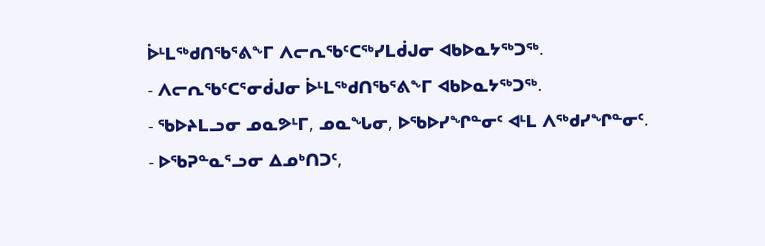ᐆᒻᒪᖅᑯᑎᖃᕐᕕᖕᒥ ᐱᓕᕆᖃᑦᑕᖅᓯᒪᑰᒍᓂ ᐊᑲᐅᓇᔭᖅᑐᖅ.
- ᐱᓕᕆᖃᑦᑕᕐᓂᑰᒍᓂ ᐆᒻᒪᖅᑯᑎᖃᕐᕕᖕᒥ ᐊᑲᐅᓇᔭᖅᑐᖅ.
- ᖃᐅᔨᒪᓗᓂ ᓄᓇᕗᒻᒥ, ᓄᓇᖓᓂ, ᐅᖃᐅᓯᖏᓐᓂᑦ ᐊᒻᒪ ᐱᖅᑯᓯᖏᓐᓂᑦ.
- ᐅᖃᕈᓐᓇᕐᓗᓂ ᐃᓄᒃᑎᑐᑦ,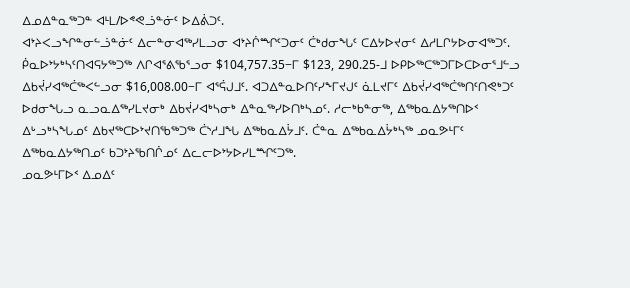ᐃᓄᐃᓐᓇᖅᑐᓐ ᐊᒻᒪ/ᐅᕝᕙᓘᓐᓃᑦ ᐅᐃᕖᑐᑦ.
ᐊᔾᔨᐸᓗᖏᓐᓂᓪᓘᓐᓃᑦ ᐃᓕᓐᓂᐊᖅᓯᒪᓗᓂ ᐊᔾᔨᒌᙱᑦᑐᓂᑦ ᑖᒃᑯᓂᖓᑦ ᑕᐃᔭᐅᔪᓂᑦ ᐃᓱᒪᒋᔭᐅᓂᐊᖅᑐᑦ.
ᑮᓇᐅᔾᔭᒃᓴᑦᑎᐊᕋᔭᖅᑐᖅ ᐱᒋᐊᕐᕕᖃᕐᓗᓂ $104,757.35−ᒥ $123, 290.25-ᒧ ᐅᑭᐅᖅᑕᖅᑐᒥᐅᑕᐅᓂᕐᒧᓪᓗ ᐃᑲᔫᓯᐊᖅᑖᖅᐸᓪᓗᓂ $16,008.00−ᒥ ᐊᕐᕌᒍᒧᑦ. ᐊᑐᐃᓐᓇᐅᑎᑦᓯᖕᒥᔪᒍᑦ ᓈᒪᔪᒥᑦ ᐃᑲᔫᓯᐊᖅᑖᖅᑎᑦᑎᕙᒃᑐᑦ ᐅᑯᓂᖓᓗ ᓇᓗᓇᐃᖅᓯᒪᔪᓂᒃ ᐃᑲᔫᓯᐊᒃᓴᓂᒃ ᐃᓐᓇᖅᓯᐅᑎᒃᓴᓄᑦ. ᓱᓕᒃᑲᓐᓂᖅ, ᐃᖅᑲᓇᐃᔭᖅᑎᐅᑉ ᐃᒡᓗᒃᓴᖓᓄᑦ ᐃᑲᔪᖅᑕᐅᔾᔪᑎᖃᖅᑐᖅ ᑖᔅᓱᒧᖓ ᐃᖅᑲᓇᐃᔮᒧᑦ. ᑖᓐᓇ ᐃᖅᑲᓇᐃᔮᒃᓴᖅ ᓄᓇᕗᒻᒥᑦ ᐃᖅᑲᓇᐃᔭᖅᑎᓄᑦ ᑲᑐᔾᔨᖃᑎᒌᓄᑦ ᐃᓚᓕᐅᔾᔭᐅᓯᒪᙱᑦᑐᖅ.
ᓄᓇᕗᒻᒥᐅᑉ ᐃᓄᐃᑦ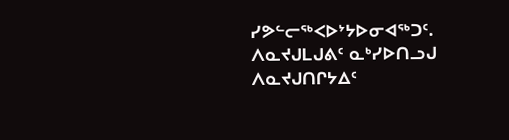ᓯᕗᓪᓕᖅᐸᐅᔾᔭᐅᓂᐊᖅᑐᑦ.
ᐱᓇᔪᒍᒪᒍᕕᑦ ᓇᒃᓯᐅᑎᓗᒍ ᐱᓇᔪᒍᑎᒋᔭᐃᑦ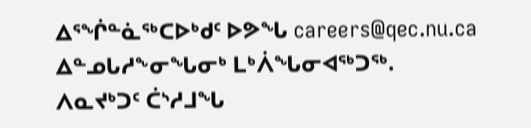ᐃᕐᖐᓐᓈᖅᑕᐅᒃᑯᑦ ᐅᕗᖓ careers@qec.nu.ca
ᐃᓐᓄᒐᓱᖕᓂᖓᓂᒃ ᒪᒃᐲᖓᓂᐊᖅᑐᖅ.
ᐱᓇᔪᒃᑐᑦ ᑖᔅᓱᒧᖓ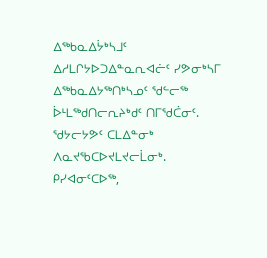ᐃᖅᑲᓇᐃᔮᒃᓴᒧᑦ ᐃᓱᒪᒋᔭᐅᑐᐃᓐᓇᕆᐊᓖᑦ ᓯᕗᓂᒃᓴᒥ ᐃᖅᑲᓇᐃᔭᖅᑎᒃᓴᓄᑦ ᖁᓪᓕᖅ ᐆᒻᒪᖅᑯᑎᓕᕆᔨᒃᑯᑦ ᑎᒥᖁᑖᓂᑦ.
ᖁᔭᓕᔭᕗᑦ ᑕᒪᐃᓐᓂᒃ ᐱᓇᔪᖃᑕᐅᔪᒪᔪᓕᒫᓂᒃ. ᑭᓯᐊᓂᑦᑕᐅᖅ,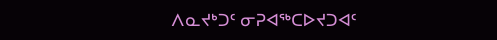ᐱᓇᔪᒃᑐᑦ ᓂᕈᐊᖅᑕᐅᔪᑐᐊᑦ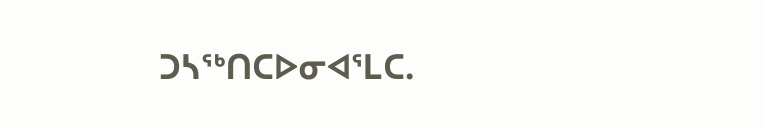ᑐᓴᖅᑎᑕᐅᓂᐊᕐᒪᑕ.